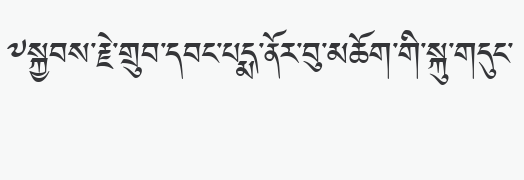༸སྐྱབས་རྗེ་གྲུབ་དབང་པདྨ་ནོར་བུ་མཆོག་གི་སྐུ་གདུང་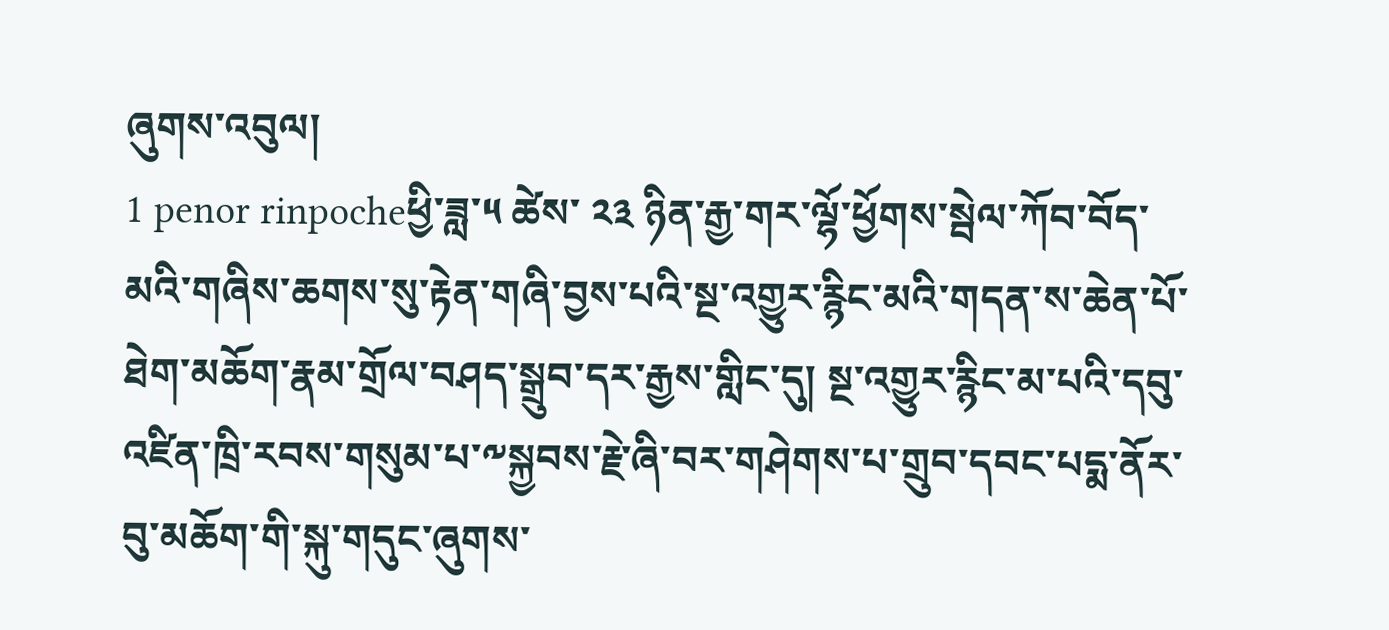ཞུགས་འབུལ།
1 penor rinpocheཕྱི་ཟླ་༥ ཚེས་ ༢༣ ཉིན་རྒྱ་གར་ལྷོ་ཕྱོགས་སྦེལ་ཀོབ་བོད་མའི་གཞིས་ཆགས་སུ་རྟེན་གཞི་བྱས་པའི་སྔ་འགྱུར་རྙིང་མའི་གདན་ས་ཆེན་པོ་ཐེག་མཆོག་རྣམ་གྲོལ་བཤད་སྒྲུབ་དར་རྒྱས་གླིང་དུ། སྔ་འགྱུར་རྙིང་མ་པའི་དབུ་འཛིན་ཁྲི་རབས་གསུམ་པ་༸སྐྱབས་རྗེ་ཞི་བར་གཤེགས་པ་གྲུབ་དབང་པདྨ་ནོར་བུ་མཆོག་གི་སྐུ་གདུང་ཞུགས་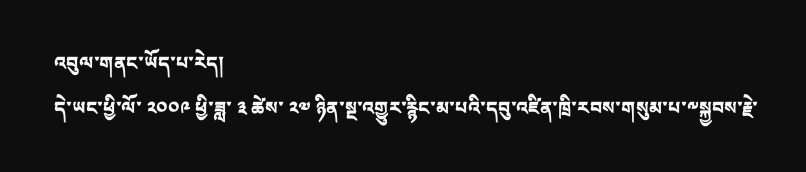འབུལ་གནང་ཡོད་པ་རེད།
དེ་ཡང་ཕྱི་ལོ་ ༢༠༠༩ ཕྱི་ཟླ་ ༣ ཚེས་ ༢༧ ཉིན་སྔ་འགྱུར་རྙིང་མ་པའི་དབུ་འཛིན་ཁྲི་རབས་གསུམ་པ་༸སྐྱབས་རྗེ་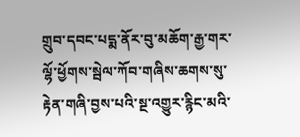གྲུབ་དབང་པདྨ་ནོར་བུ་མཆོག་རྒྱ་གར་ལྷོ་ཕྱོགས་སྦེལ་ཀོབ་གཞིས་ཆགས་སུ་རྟེན་གཞི་བྱས་པའི་སྔ་འགྱུར་རྙིང་མའི་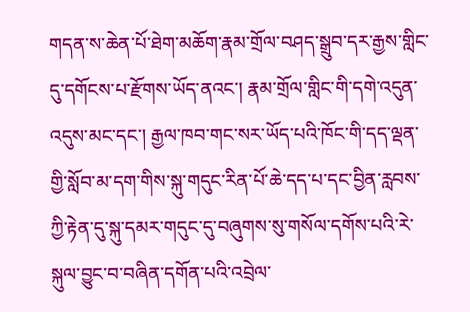གདན་ས་ཆེན་པོ་ཐེག་མཆོག་རྣམ་གྲོལ་བཤད་སྒྲུབ་དར་རྒྱས་གླིང་དུ་དགོངས་པ་རྫོགས་ཡོད་ནའང་། རྣམ་གྲོལ་གླིང་གི་དགེ་འདུན་འདུས་མང་དང་། རྒྱལ་ཁབ་གང་སར་ཡོད་པའི་ཁོང་གི་དད་ལྡན་གྱི་སློབ་མ་དག་གིས་སྐུ་གདུང་རིན་པོ་ཆེ་དད་པ་དང་བྱིན་རླབས་ཀྱི་རྟེན་དུ་སྐུ་དམར་གདུང་དུ་བཞུགས་སུ་གསོལ་དགོས་པའི་རེ་སྐུལ་བྱུང་བ་བཞིན་དགོན་པའི་འབྲེལ་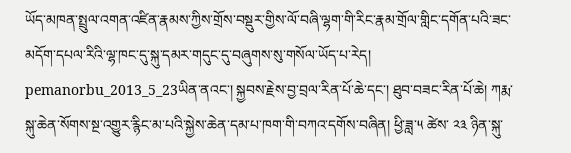ཡོད་མཁན་སྤྲུལ་འགན་འཛིན་རྣམས་ཀྱིས་གྲོས་བསྡུར་གྱིས་ལོ་བཞི་ལྷག་གི་རིང་རྣམ་གྲོལ་གླིང་དགོན་པའི་ཟང་མདོག་དཔལ་རིའི་ལྷ་ཁང་དུ་སྐུ་དམར་གདུང་དུ་བཞུགས་སུ་གསོལ་ཡོད་པ་རེད།
pemanorbu_2013_5_23ཡིན་ནའང་། སྐྱབས་རྗེས་བྱ་བྲལ་རིན་པོ་ཆེ་དང་། ཐུབ་བཟང་རིན་པོ་ཆེ། ཀརྨ་སྐུ་ཆེན་སོགས་སྔ་འགྱུར་རྙིང་མ་པའི་སྐྱེས་ཆེན་དམ་པ་ཁག་གི་བཀའ་དགོས་བཞིན། ཕྱི་ཟླ་༥ ཚེས་ ༢༣ ཉིན་སྐུ་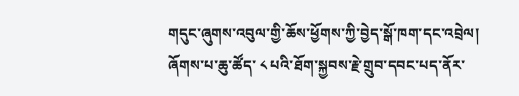གདུང་ཞུགས་འབུལ་གྱི་ཆོས་ཕྱོགས་ཀྱི་བྱེད་སྒོ་ཁག་དང་འབྲེལ། ཞོགས་པ་ཆུ་ཚོད་ ༨ པའི་ཐོག་སྐྱབས་རྗེ་གྲུབ་དབང་པད་ནོར་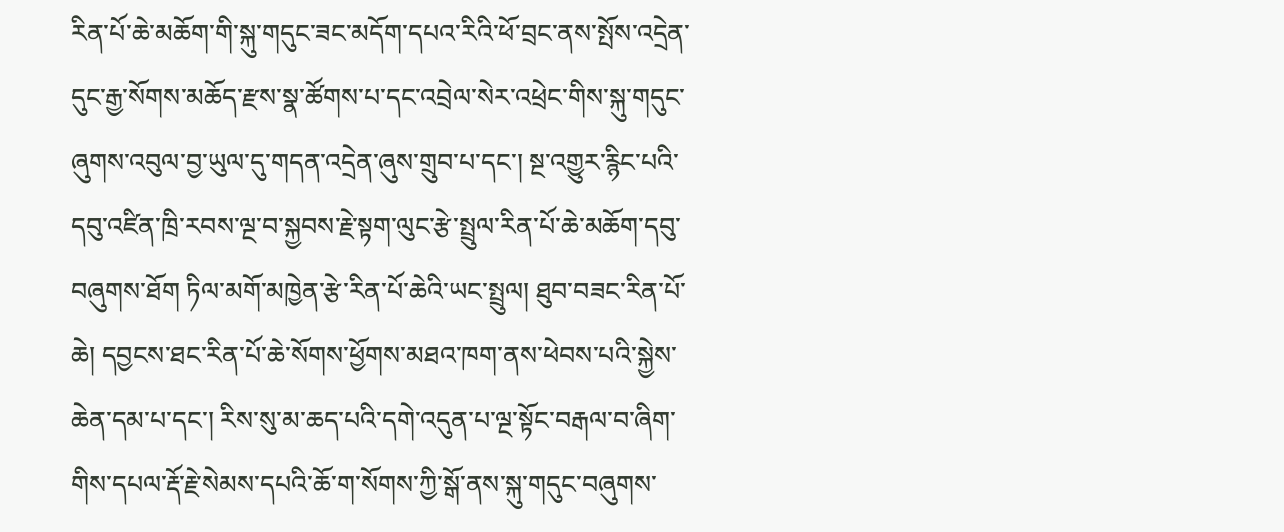རིན་པོ་ཆེ་མཆོག་གི་སྐུ་གདུང་ཟང་མདོག་དཔའ་རིའི་ཕོ་བྲང་ནས་སྤོས་འདྲེན་དུང་རྒྱ་སོགས་མཆོད་རྫས་སྣ་ཚོགས་པ་དང་འབྲེལ་སེར་འཕྲེང་གིས་སྐུ་གདུང་ཞུགས་འབུལ་བྱ་ཡུལ་དུ་གདན་འདྲེན་ཞུས་གྲུབ་པ་དང་། སྔ་འགྱུར་རྙིང་པའི་དབུ་འཛིན་ཁྲི་རབས་ལྔ་བ་སྐྱབས་རྗེ་སྟག་ལུང་རྩེ་སྤྲུལ་རིན་པོ་ཆེ་མཆོག་དབུ་བཞུགས་ཐོག ཏིལ་མགོ་མཁྱེན་རྩེ་རིན་པོ་ཆེའི་ཡང་སྤྲུལ། ཐུབ་བཟང་རིན་པོ་ཆེ། དབྱངས་ཐང་རིན་པོ་ཆེ་སོགས་ཕྱོགས་མཐའ་ཁག་ནས་ཕེབས་པའི་སྐྱེས་ཆེན་དམ་པ་དང་། རིས་སུ་མ་ཆད་པའི་དགེ་འདུན་པ་ལྔ་སྟོང་བརྒལ་བ་ཞིག་གིས་དཔལ་རྡོ་རྗེ་སེམས་དཔའི་ཆོ་ག་སོགས་ཀྱི་སྒོ་ནས་སྐུ་གདུང་བཞུགས་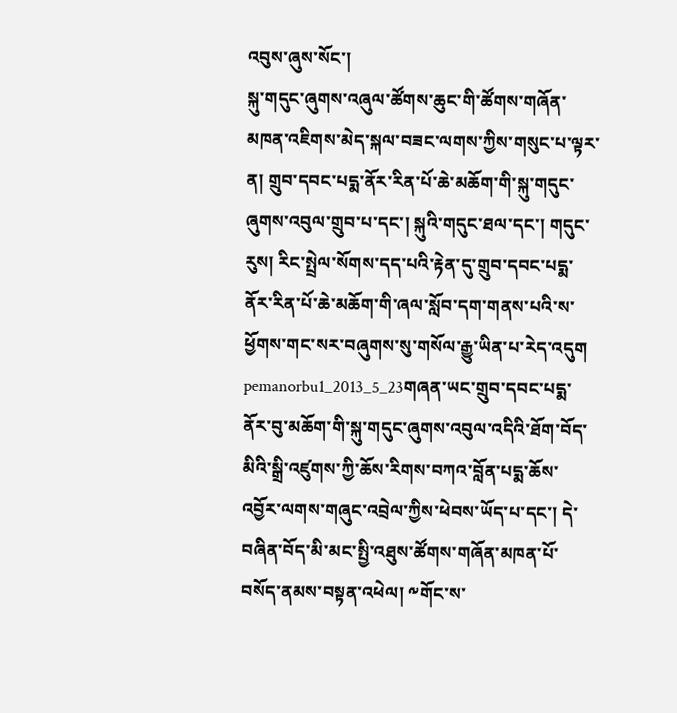འབུས་ཞུས་སོང་།
སྐུ་གདུང་ཞུགས་འཞུལ་ཚོགས་ཆུང་གི་ཚོགས་གཞོན་མཁན་འཇིགས་མེད་སྐལ་བཟང་ལགས་ཀྱིས་གསུང་པ་ལྟར་ན། གྲུབ་དབང་པདྨ་ནོར་རིན་པོ་ཆེ་མཆོག་གི་སྐུ་གདུང་ཞུགས་འབུལ་གྲུབ་པ་དང་། སྐུའི་གདུང་ཐལ་དང་། གདུང་རུས། རིང་སྤྲེལ་སོགས་དད་པའི་རྟེན་དུ་གྲུབ་དབང་པདྨ་ནོར་རིན་པོ་ཆེ་མཆོག་གི་ཞལ་སློབ་དག་གནས་པའི་ས་ཕྱོགས་གང་སར་བཞུགས་སུ་གསོལ་རྒྱུ་ཡིན་པ་རེད་འདུག
pemanorbu1_2013_5_23གཞན་ཡང་གྲུབ་དབང་པདྨ་ནོར་བུ་མཆོག་གི་སྐུ་གདུང་ཞུགས་འབུལ་འདིའི་ཐོག་བོད་མིའི་སྒྲི་འཛུགས་ཀྱི་ཆོས་རིགས་བཀའ་བློན་པདྨ་ཆོས་འབྱོར་ལགས་གཞུང་འབྲེལ་ཀྱིས་ཕེབས་ཡོད་པ་དང་། དེ་བཞིན་བོད་མི་མང་སྤྱི་འཐུས་ཚོགས་གཞོན་མཁན་པོ་བསོད་ནམས་བསྟན་འཕེལ། ༸གོང་ས་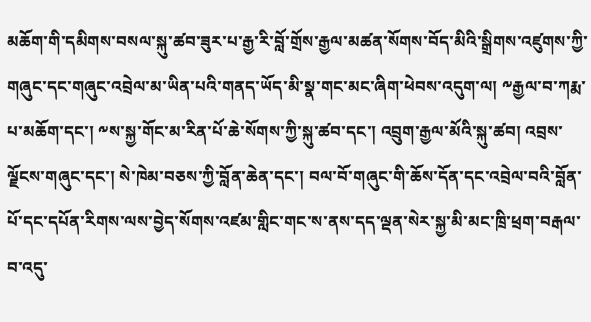མཆོག་གི་དམིགས་བསལ་སྐུ་ཚབ་ཟུར་པ་རྒྱ་རི་བློ་གྲོས་རྒྱལ་མཚན་སོགས་བོད་མིའི་སྒྲིགས་འཛུགས་ཀྱི་གཞུང་དང་གཞུང་འབྲེལ་མ་ཡིན་པའི་གནད་ཡོད་མི་སྣ་གང་མང་ཞིག་ཕེབས་འདུག་ལ། ༸རྒྱལ་བ་ཀརྨ་པ་མཆོག་དང་། ༸ས་སྐྱ་གོང་མ་རིན་པོ་ཆེ་སོགས་ཀྱི་སྐུ་ཚབ་དང་། འབྲུག་རྒྱལ་མོའི་སྐུ་ཚབ། འབྲས་ལྗོངས་གཞུང་དང་། སེ་ཁེམ་བཅས་ཀྱི་བློན་ཆེན་དང་། བལ་བོ་གཞུང་གི་ཆོས་དོན་དང་འབྲེལ་བའི་བློན་པོ་དང་དཔོན་རིགས་ལས་བྱེད་སོགས་འཛམ་གླིང་གང་ས་ནས་དད་ལྡན་སེར་སྐྱ་མི་མང་ཁྲི་ཕྲག་བརྒལ་བ་འདུ་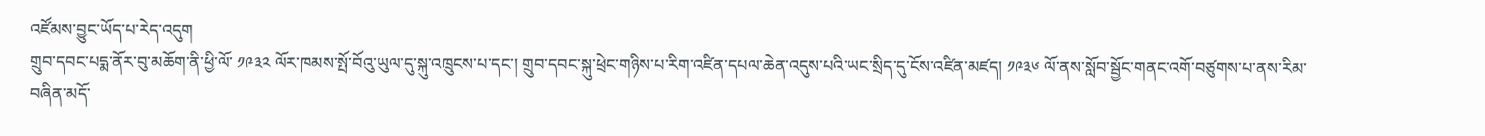འཛོམས་བྱུང་ཡོད་པ་རེད་འདུག
གྲུབ་དབང་པདྨ་ནོར་བུ་མཆོག་ནི་ཕྱི་ལོ་ ༡༩༣༢ ལོར་ཁམས་སྤོ་བོའུ་ཡུལ་དུ་སྐུ་འཁྲུངས་པ་དང་། གྲུབ་དབང་སྐུ་ཕྲེང་གཉིས་པ་རིག་འཛིན་དཔལ་ཆེན་འདུས་པའི་ཡང་སྲིད་དུ་ངོས་འཛིན་མཛད། ༡༩༣༦ ལོ་ནས་སློབ་སྦྱོང་གནང་འགོ་བཙུགས་པ་ནས་རིམ་བཞིན་མདོ་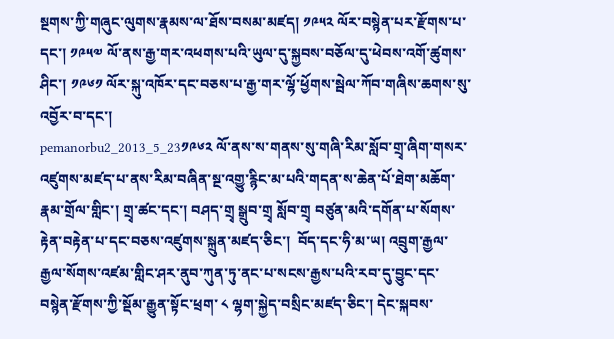སྔགས་ཀྱི་གཞུང་ལུགས་རྣམས་ལ་ཐོས་བསམ་མཛད། ༡༩༥༢ ལོར་བསྙེན་པར་རྫོགས་པ་དང་། ༡༩༥༧ ལོ་ནས་རྒྱ་གར་འཕགས་པའི་ཡུལ་དུ་སྐྱབས་བཅོལ་དུ་ཕེབས་འགོ་ཚུགས་ཤིང་། ༡༩༦༡ ལོར་སྐུ་འཁོར་དང་བཅས་པ་རྒྱ་གར་ལྷོ་ཕྱོགས་སྦེལ་ཀོབ་གཞིས་ཆགས་སུ་འབྱོར་བ་དང་།
pemanorbu2_2013_5_23༡༩༦༢ ལོ་ནས་ས་གནས་སུ་གཞི་རིམ་སློབ་གྲྭ་ཞིག་གསར་འཛུགས་མཛད་པ་ནས་རིམ་བཞིན་སྔ་འགྱུ་རྙིང་མ་པའི་གདན་ས་ཆེན་པོ་ཐེག་མཆོག་རྣམ་གྲོལ་གླིང་། གྲྭ་ཚང་དང་། བཤད་གྲྭ སྒྲུབ་གྲྭ སློབ་གྲྭ བཙུན་མའི་དགོན་པ་སོགས་རྟེན་བརྟེན་པ་དང་བཅས་འཛུགས་སྐྲུན་མཛད་ཅིང་།  བོད་དང་ཧི་མ་ཡ། འབྲུག་རྒྱལ་རྒྱལ་སོགས་འཛམ་གླིང་ཤར་ནུབ་ཀུན་ཏུ་ནང་པ་སངས་རྒྱས་པའི་རབ་དུ་བྱུང་དང་བསྙེན་རྫོགས་ཀྱི་སྡོམ་རྒྱུན་སྟོང་ཕྲག་ ༨ ལྷག་སྐྱེད་བསྲིང་མཛད་ཅིང་། དེང་སྐབས་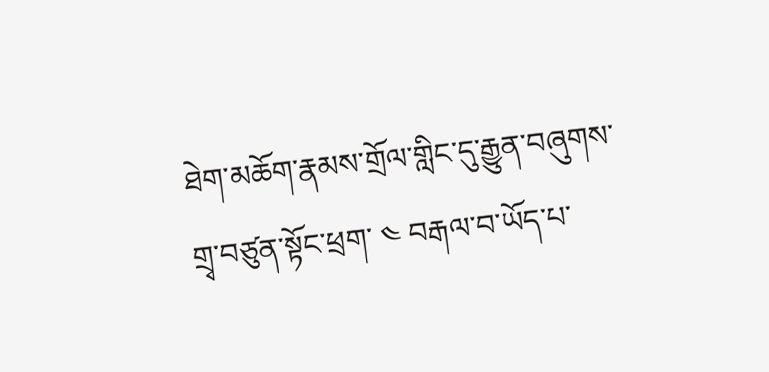ཐེག་མཆོག་རྣམས་གྲོལ་གླིང་དུ་རྒྱུན་བཞུགས་གྲྭ་བཙུན་སྟོང་ཕྲག་ ༤ བརྒལ་བ་ཡོད་པ་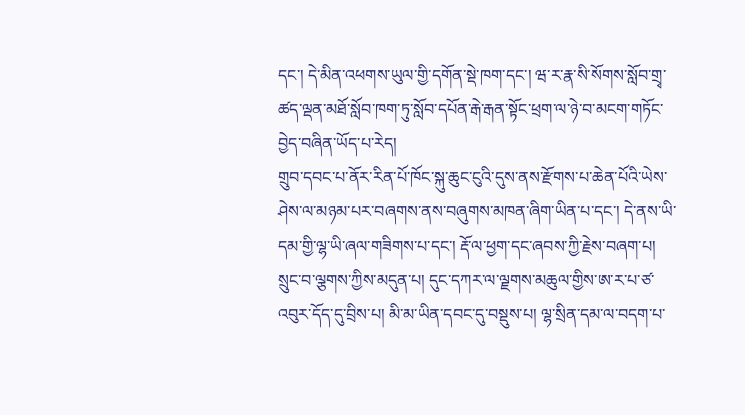དང་། དེ་མིན་འཕགས་ཡུལ་གྱི་དགོན་སྡེ་ཁག་དང་། ཝ་ར་རྣ་སི་སོགས་སློབ་གྲྭ་ཚད་ལྡན་མཐོ་སློབ་ཁག་ཏུ་སློབ་དཔོན་རྒེ་རྒན་སྟོང་ཕྲག་ལ་ཉེ་བ་མངག་གཏོང་བྱེད་བཞིན་ཡོད་པ་རེད།
གྲུབ་དབང་པ་ནོར་རིན་པོ་ཁོང་སྐུ་ཆུང་ངུའི་དུས་ནས་རྫོགས་པ་ཆེན་པོའི་ཡེས་ཤེས་ལ་མཉམ་པར་བཞགས་ནས་བཞུགས་མཁན་ཞིག་ཡིན་པ་དང་། དེ་ནས་ཡི་དམ་གྱི་ལྷ་ཡི་ཞལ་གཟིགས་པ་དང་། རྡོ་ལ་ཕྱག་དང་ཞབས་ཀྱི་རྗེས་བཞག་པ། སྲུང་བ་ལྕགས་ཀྱིས་མདུན་པ། དུང་དཀར་ལ་ལྗགས་མཆུལ་གྱིས་ཨ་ར་པ་ཙ་འབུར་དོད་དུ་བྲིས་པ། མི་མ་ཡིན་དབང་དུ་བསྡུས་པ། ལྷ་སྲིན་དམ་ལ་བདག་པ་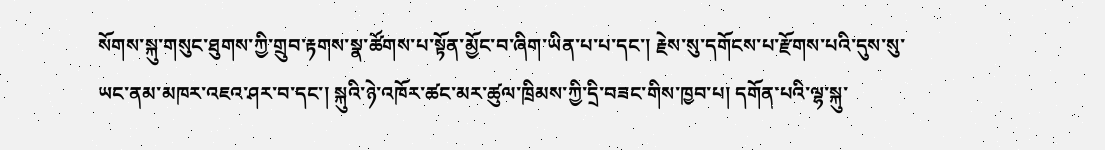སོགས་སྐུ་གསུང་ཐུགས་ཀྱི་གྲུབ་རྟགས་སྣ་ཚོགས་པ་སྟོན་མྱོང་བ་ཞིག་ཡིན་པ་པ་དང་། རྗེས་སུ་དགོངས་པ་རྫོགས་པའི་དུས་སུ་ཡང་ནམ་མཁར་འཇའ་ཤར་བ་དང་། སྐུའི་ཉེ་འཁོར་ཚང་མར་ཚུལ་ཁྲིམས་ཀྱི་དྲི་བཟང་གིས་ཁྱབ་པ། དགོན་པའི་ལྷ་སྐུ་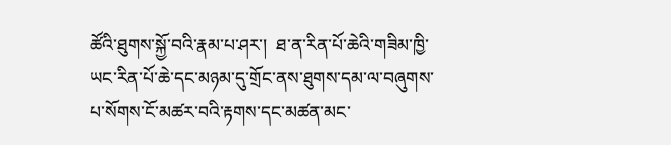ཚོའི་ཐུགས་སྐྱོ་བའི་རྣམ་པ་ཤར་།  ཐ་ན་རིན་པོ་ཆེའི་གཟིམ་ཁྱི་ཡང་རིན་པོ་ཆེ་དང་མཉམ་དུ་གྲོང་ནས་ཐུགས་དམ་ལ་བཞུགས་པ་སོགས་ངོ་མཚར་བའི་རྟགས་དང་མཚན་མང་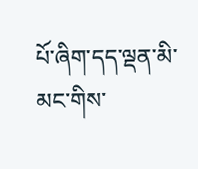པོ་ཞིག་དད་ལྡན་མི་མང་གིས་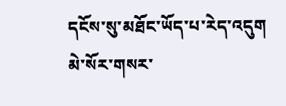དངོས་སུ་མཐོང་ཡོད་པ་རེད་འདུག
མེ་སོར་གསར་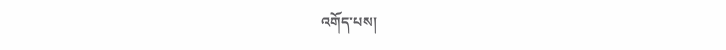འགོད་པས།